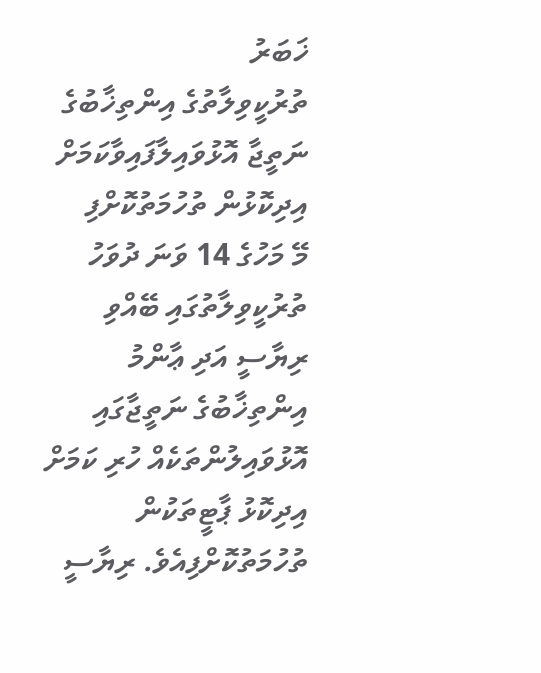ޚަބަރު
ތުރުކީވިލާތުގެ އިންތިޚާބުގެ ނަތީޖާ އޮޅުވައިލާފައިވާކަމަށް އިދިކޮޅުން ތުހުމަތުކޮށްފި
މޭ މަހުގެ 14 ވަނަ ދުވަހު ތުރުކީވިލާތުގައި ބޭއްވި ރިޔާސީ އަދި ޢާންމު އިންތިޚާބުގެ ނަތީޖާގައި އޮޅުވައިލުންތަކެއް ހުރި ކަމަށް އިދިކޮޅު ޕާޓީތަކުން ތުހުމަތުކޮށްފިއެވެ. ރިޔާސީ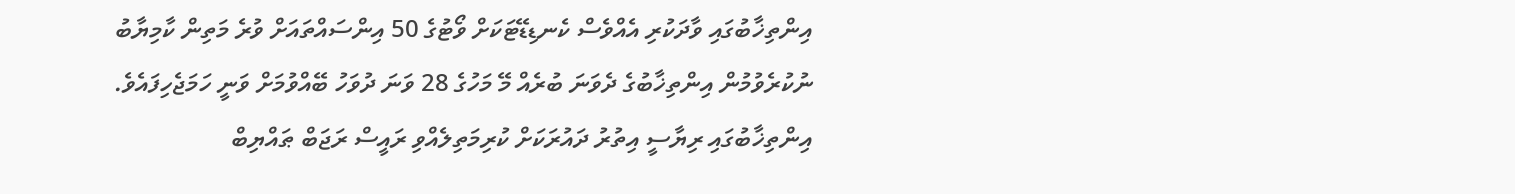އިންތިޚާބުގައި ވާދަކުރި އެއްވެސް ކެނޑިޑޭޓަކަށް ވޯޓުގެ 50 އިންސައްތައަށް ވުރެ މަތިން ކާމިޔާބު ނުކުރެވުމުން އިންތިޚާބުގެ ދެވަނަ ބުރެއް މޭ މަހުގެ 28 ވަނަ ދުވަހު ބޭއްވުމަށް ވަނީ ހަމަޖެހިފައެވެ.
އިންތިޚާބުގައި ރިޔާސީ އިތުރު ދައުރަކަށް ކުރިމަތިލެއްވި ރައީސް ރަޖަބް ޠައްޔިބް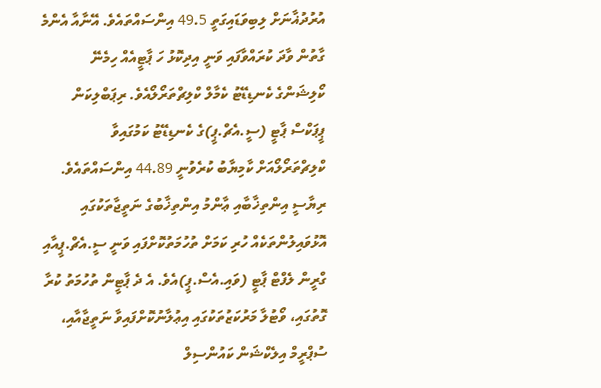އުރުދުޣާނަށް ލިބިވަޑައިގަތީ 49.5 އިންސައްތައެވެ. އޭނާއާ އެންމެ ގާތުން ވާދަ ކުރައްވާފައި ވަނީ އިދިކޮޅު ހަ ޕާޓީއެއް ހިމެނޭ ކޯލިޝަންގެ ކެނޑިޑޭޓު ކެމާލް ކްލިޗްތަރޯލޯއެވެ. ރިޕަބްލިކަން ޕީޕަކްސް ޕާޓީ (ސީ.އެޗް.ޕީ)ގެ ކެނޑިޑޭޓު ކަމުގައިވާ ކްލިޗްތަރޯލޯއަށް ކާމިޔާބު ކުރެވުނީ 44.89 އިންސައްތައެވެ.
ރިޔާސީ އިންތިޚާބާއި ޢާންމު އިންތިޚާބުގެ ނަތީޖާތަކުގައި އޮޅުވައިލުންތަކެއް ހުރި ކަމަށް ތުހުމަތުކޮށްފައި ވަނީ ސީ.އެޗް.ޕީއާއި ގްރީން ލެފްޓް ޕާޓީ (ވައި.އެސް.ޕީ)އެވެ. އެ ދެ ޕާޓީން ތުހުމަތު ކުރާ ގޮތުގައި، ވޯޓުލާ މަރުކަޒުތަކުގައި އިޢުލާނުކޮށްފައިވާ ނަތީޖާއާއި، ސުޕްރީމް އިލެކްޝަން ކައުންސިލް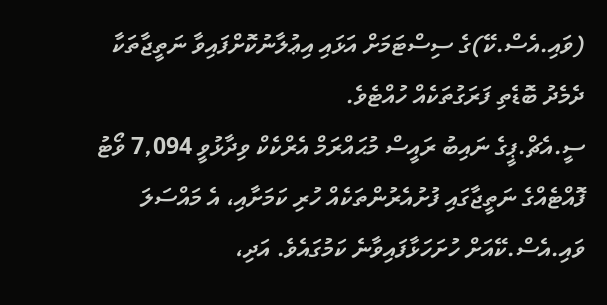(ވައި.އެސް.ކޭ)ގެ ސިސްޓަމަށް އަޅައި އިޢުލާނުކޮށްފައިވާ ނަތީޖާތަކާ ދެމެދު ބޮޑެތި ފަރަގުތަކެއް ހުއްޓެވެ.
ސީ.އެޗް.ޕީގެ ނައިބު ރައީސް މުޙައްރަމް އެރްކެކް ވިދާޅުވީ 7,094 ވޯޓު ފޮއްޓެއްގެ ނަތީޖާގައި ފުށުއެރުންތަކެއް ހުރި ކަމަށާއި، އެ މައްސަލަ ވައި.އެސް.ކޭއަށް ހުށަހަޅާފައިވާނެ ކަމުގައެވެ. އަދި،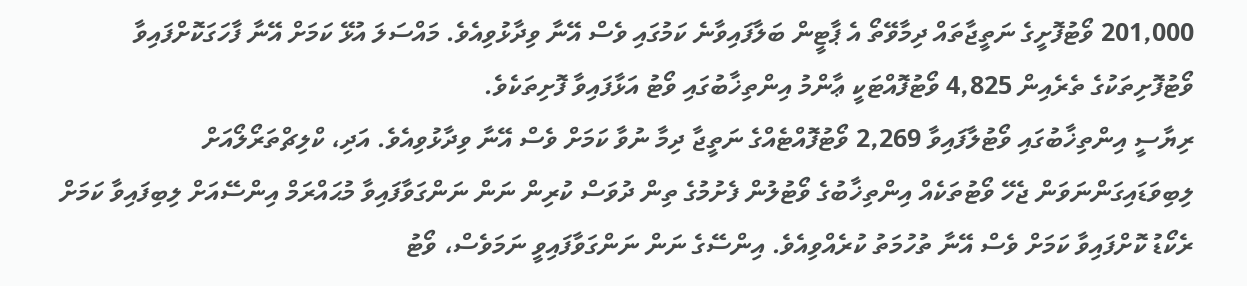201,000 ވޯޓުފޮށީގެ ނަތީޖާތައް ދިމާވޭތޯ އެ ޕާޓީން ބަލާފައިވާނެ ކަމުގައި ވެސް އޭނާ ވިދާޅުވިއެވެ. މައްސަލަ އުޅޭ ކަމަށް އޭނާ ފާހަގަކޮށްފައިވާ ވޯޓުފޮށިތަކުގެ ތެރެއިން 4,825 ވޯޓުފޮއްޓަކީ ޢާންމު އިންތިޚާބުގައި ވޯޓު އަޅާފައިވާ ފޮށިތަކެވެ.
ރިޔާސީ އިންތިޚާބުގައި ވޯޓުލާފައިވާ 2,269 ވޯޓުފޮއްޓެއްގެ ނަތީޖާ ދިމާ ނުވާ ކަމަށް ވެސް އޭނާ ވިދާޅުވިއެވެ. އަދި، ކްލިޗްތަރޯލޯއަށް ލިބިވަޑައިގަންނަވަން ޖެހޭ ވޯޓުތަކެއް އިންތިޚާބުގެ ވޯޓުލުން ފެށުމުގެ ތިން ދުވަސް ކުރިން ނަން ނަންގަވާފައިވާ މުޙައްރަމް އިންސޭއަށް ލިބިފައިވާ ކަމަށް ރެކޯޑު ކޮށްފައިވާ ކަމަށް ވެސް އޭނާ ތުހުމަތު ކުރެއްވިއެވެ. އިންސޭގެ ނަން ނަންގަވާފައިވީ ނަމަވެސް، ވޯޓު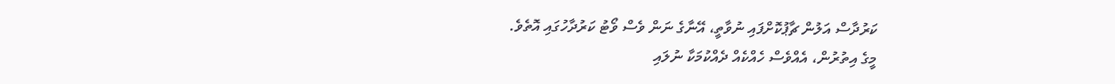ކަރުދާސް އަލުން ޗާޕުކޮށްފައި ނުވާތީ، އޭނާގެ ނަން ވެސް ވޯޓު ކަރުދާހުގައި އޮތެވެ.
މީގެ އިތުރުން، އެއްވެސް ހެއްކެއް ދެއްކުމަކާ ނުލައި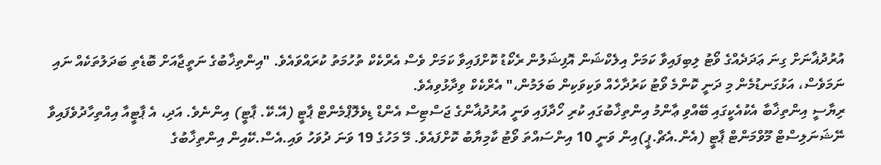އުރުދުޣާނަށް ގިނަ ޢަދަދެއްގެ ވޯޓު ލިބިފައިވާ ކަމަށް އިލެކްޝަން އޮފިޝަލުން ރެކޯޑު ކޮށްފައިވާ ކަމަށް ވެސް އެރްކެކް ތުހުމަތު ކުރައްވައެވެ. "އިންތިޚާބުގެ ނަތީޖާއަށް ބޮޑެތި ބަދަލުތަކެއް ނައި ނަމަވެސް، އަޅުގަނޑުމެން މި ދަނީ ކޮންމެ ވޯޓު ކަރުދާހެއް ވަކިވަކިން ބަލަމުން،" އެރްކެކް ވިދާޅުވިއެވެ.
ރިޔާސީ އިންތިޚާބާ އެކުއެކީގައި ބޭއްވި ޢާންމު އިންތިޚާބުގައި ކުރި ހޯދާފައި ވަނީ އުރުދުޣާންގެ ޖަސްޓިސް އެންޑް ޑިވެލޮޕްމެންޓް ޕާޓީ (އޭ.ކޭ. ޕާޓީ) އިންނެވެ. އަދި، އެ ޕާޓީއާ އިއްތިހާދުވެފައިވާ ނޭޝަނަލިސްޓް މޫވްމަންޓް ޕާޓީ (އެން.އެޗް.ޕީ)އިން ވަނީ 10 އިންސައްތަ ވޯޓު ކާމިޔާބު ކޮށްފައެވެ. މޭ މަހުގެ 19 ވަނަ ދުވަހު ވައި.އެސް.ކޭއިން އިންތިޚާބުގެ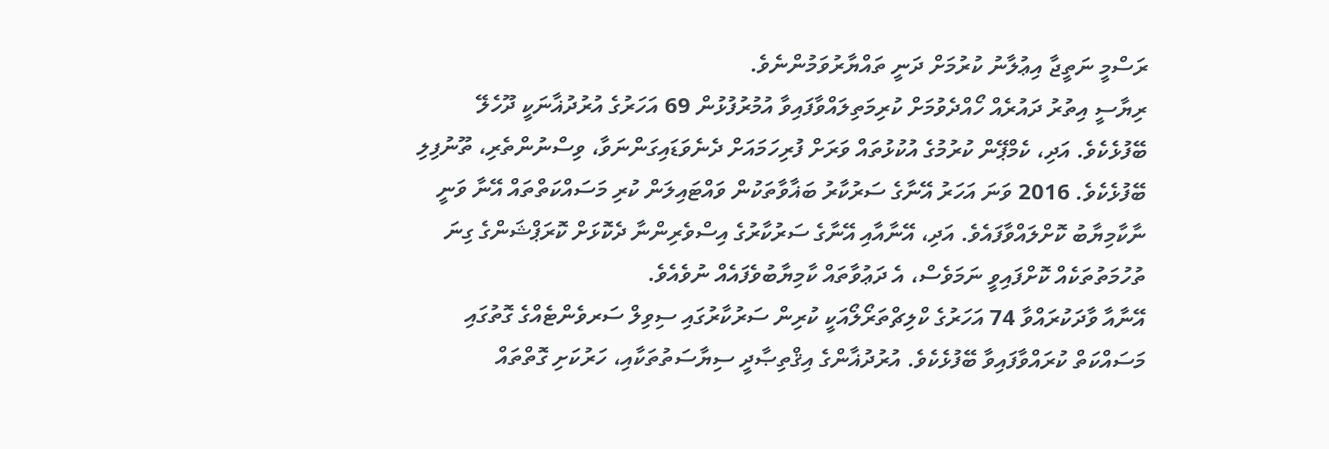ރަސްމީ ނަތީޖާ އިޢުލާނު ކުރުމަށް ދަނީ ތައްޔާރުވަމުންނެވެ.
ރިޔާސީ އިތުރު ދައުރެއް ހޯއްދެވުމަށް ކުރިމަތިލައްވާފައިވާ އުމުރުފުޅުން 69 އަހަރުގެ އުރުދުޣާނަކީ ދޫހެލޭ ބޭފުޅެކެވެ. އަދި، ކެމްޕޭން ކުރުމުގެ އުކުޅުތައް ވަރަށް ފުރިހަމައަށް ދެނެވަޑައިގަންނަވާ، ވިސްނުންތެރި، ތޫނުފިލި ބޭފުޅެކެވެ. 2016 ވަނަ އަހަރު އޭނާގެ ސަރުކާރު ބަޣާވާތަކުން ވައްޓައިލަން ކުރި މަސައްކަތްތައް އޭނާ ވަނީ ނާކާމިޔާބު ކޮށްލައްވާފައެވެ. އަދި، އޭނާއާއި އޭނާގެ ސަރުކާރުގެ އިސްވެރިންނާ ދެކޮޅަށް ކޮރަޕްޝަންގެ ގިނަ ތުހުމަތުތަކެއް ކޮށްފައިވީ ނަމަވެސް، އެ ދަޢުވާތައް ކާމިޔާބުވެފައެއް ނުވެއެވެ.
އޭނާއާ ވާދަކުރައްވާ 74 އަހަރުގެ ކްލިޗްތަރޯލޯއަކީ ކުރިން ސަރުކާރުގައި ސިވިލް ސަރވެންޓެއްގެ ގޮތުގައި މަސައްކަތް ކުރައްވާފައިވާ ބޭފުޅެކެވެ. އުރުދުޣާންގެ އިޤްތިޞާދީ ސިޔާސަތުތަކާއި، ހަރުކަށި ގޮތްތައް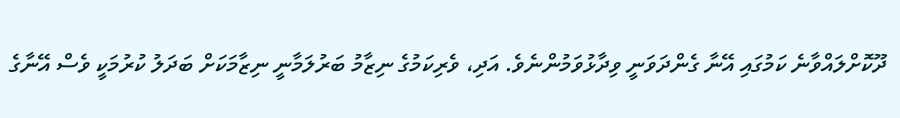ދޫކޮށްލައްވާނެ ކަމުގައި އޭނާ ގެންދަވަނީ ވިދާޅުވަމުންނެވެ. އަދި، ވެރިކަމުގެ ނިޒާމު ބަރުލަމާނީ ނިޒާމަކަށް ބަދަލު ކުރުމަކީ ވެސް އޭނާގެ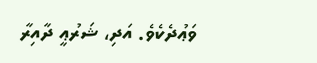ވަޢުދެކެވެ. އަދި، ޝަރުޢީ ދާއިރާ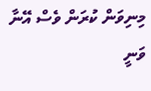މިނިވަން ކުރަން ވެސް އޭނާ ވަނީ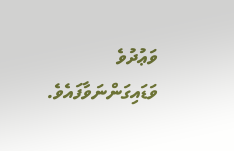ވަޢުދުވެ ވަޑައިގަންނަވާފައެވެ.